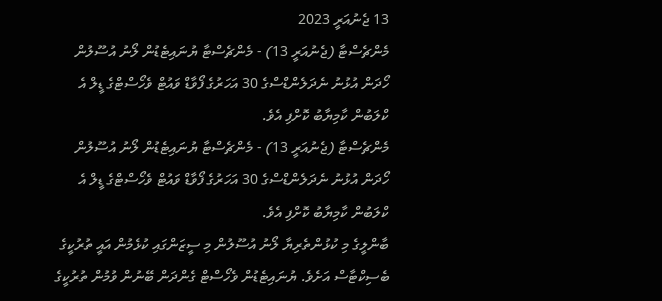13 ޖެނުއަރީ 2023
މެންޗެސްޓާ (ޖެނުއަރީ 13) - މެންޗެސްޓާ ޔުނައިޓެޑުން ލޯނު އުސޫލުން ހޯދަން އުޅުނު ނެދަލެންޑްސްގެ 30 އަހަރުގެ ފޯވާޑް ވައުޓް ވެހޯސްޓްގެ ޑީލް އެ ކްލަބުން ކާމިޔާބު ކޮށްފި އެވެ.
މެންޗެސްޓާ (ޖެނުއަރީ 13) - މެންޗެސްޓާ ޔުނައިޓެޑުން ލޯނު އުސޫލުން ހޯދަން އުޅުނު ނެދަލެންޑްސްގެ 30 އަހަރުގެ ފޯވާޑް ވައުޓް ވެހޯސްޓްގެ ޑީލް އެ ކްލަބުން ކާމިޔާބު ކޮށްފި އެވެ.
ބާންލީގެ މި ކުޅުންތެރިޔާ ލޯނު އުސޫލުން މި ސީޒަންގައި ކުޅެމުން އައީ ތުރުކީގެ ބެސިކްޓާސް އަށެވެ. ޔުނައިޓެޑުން ވެހޯސްޓް ގެންދަން ބޭނުން ވުމުން ތުރުކީގެ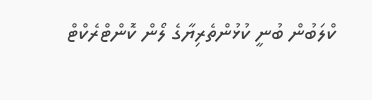ކްލަބުން ބުނީ ކުޅުންތެރިޔާގެ ލޯން ކޮންޓްރެކްޓް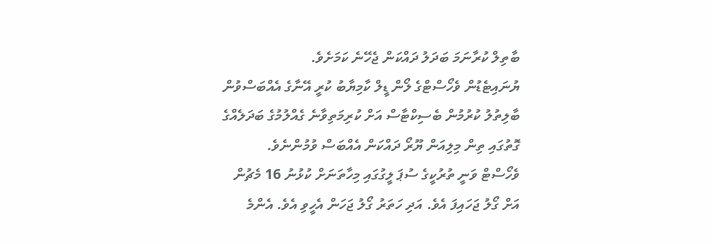ބާތިލް ކުރާނަމަ ބަދަލު ދައްކަން ޖެހޭނެ ކަމަށެވެ.
ޔުނައިޓެޑުން ވެހޯސްޓްގެ ލޯން ޑީލް ކާމިޔާބު ކުރީ އޭނާގެ އެއްބަސްވުން ބާލިތުލު ކުރުމުން ބެސިކްޓާސް އަށް ކުރިމަތިވާނެ ގެއްލުމުގެ ބަދަލެއްގެ ގޮތުގައި ތިން މިލިއަން ޔޫރޯ ދައްކަން އެއްބަސް ވުމުންނެވެ.
ވެހޯސްޓް ވަނީ ތުރުކީގެ ސުޕަ ލީގުގައި މިހާތަނަށް ކުޅުނު 16 މެޗުން އަށް ގޯލު ޖަހައިފަ އެވެ. އަދި ހަތަރު ގޯލު ޖަހަން އެހީވި އެވެ. އެންމެ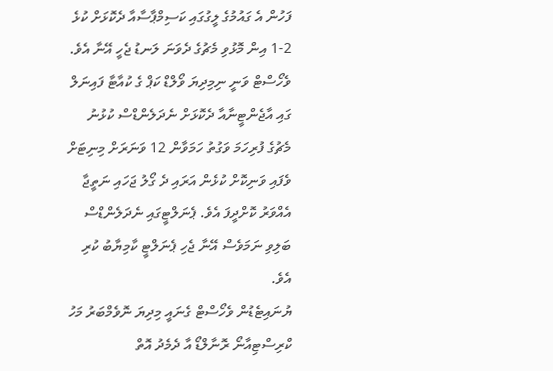ފަހުން އެ ގައުމުގެ ލީގުގައި ކަސިމްޕާސާއާ ދެކޮޅަށް ކުޅެ 2-1 އިން މޮޅުވި މެޗުގެ ދެވަނަ ލަނޑު ޖެހީ އޭނާ އެވެ.
ވެހޯސްޓް ވަނީ ނިމިދިޔަ ވޯލްޑް ކަޕް ގެ ކުއާޓާ ފައިނަލް ގައި އާޖެންޓީނާއާ ދެކޮޅަށް ނެދަލެންޑްސް ކުޅުނު މެޗުގެ ފުރިހަމަ ވަގުތު ހަމަވާން 12 ވަނަރަށް މިނިޓަށް ވެފައި ވަނިކޮށް ކުޅެން އަރައި ދެ ގޯލު ޖަހައި ނަތީޖާ އެއްވަރު ކޮށްދީފަ އެވެ. ޕެނަލްޓީގައި ނެދަލެންޑްސް ބަލިވި ނަމަވެސް އޭނާ ޖެހި ޕެނަލްޓީ ކާމިޔާބު ކުރި އެވެ.
ޔުނައިޓެޑުން ވެހޯސްޓް ގެނައީ މިދިޔަ ނޮވެމްބަރު މަހު ކްރިސްޓިއާނޯ ރޮނާލްޑޯ އާ ދެމެދު އޮތް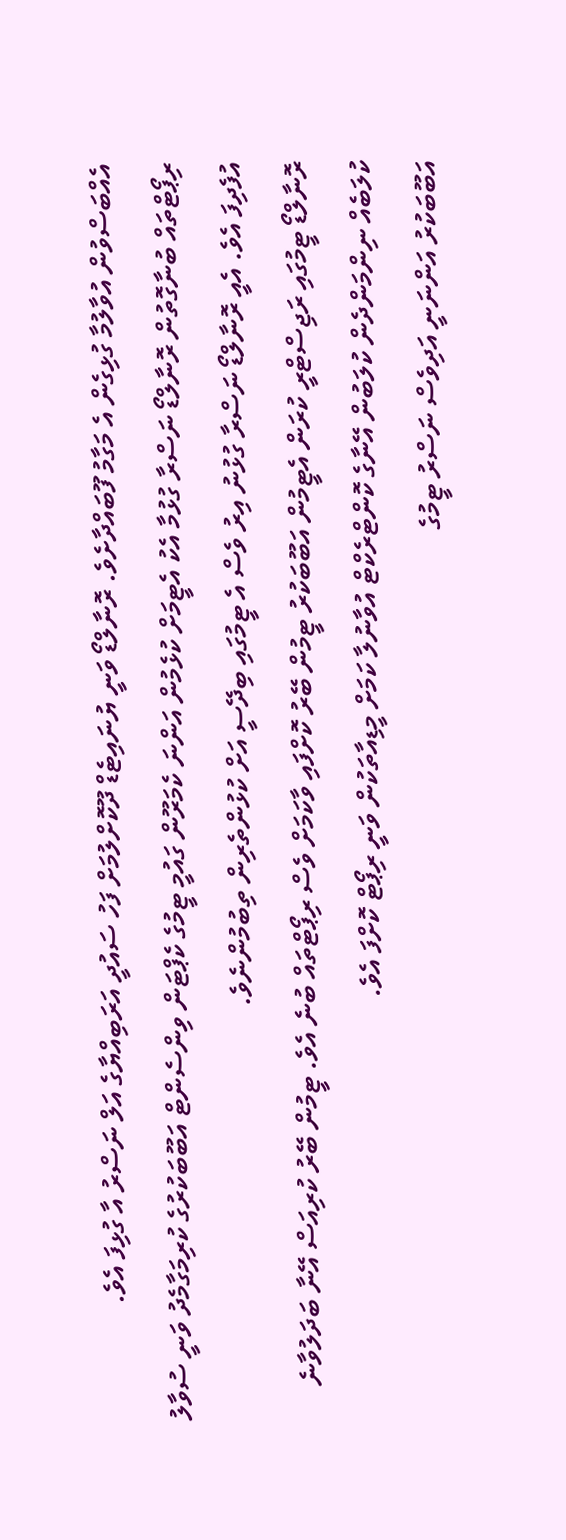އެއްބަސްވުން އުވާލުމާ ގުޅިގެން އެ މަގާމު ފޫބައްދާށެވެ. ރޮނާލްޑޯ ވަނީ ޔުނައިޓެޑް ދޫކޮށްލުމަށް ފަހު ސައުދީ އަރަބިއްޔާގެ އަލް ނަސްރު އާ ގުޅިފަ އެވެ.
ރިޕޯޓްތައް ބުނާގޮތުން ރޮނާލްޑޯ ނަސްރާ ގުޅުމާ އެކު އެޓީމަށް ކުޅެމުން އަންނަ ކެމަރޫން ގައުމީ ޓީމުގެ ކެޕްޓަން ވިންސެންޓް އަބޫބަކުރުގެ ކުރިމަގާމެދު ވަނީ ސުވާލު އުފެދިފަ އެވެ. އެއީ ރޮނާލްޑޯ ނަސްރާ ގުޅުނު އިރު ވެސް އެ ޓީމުގައި ބިދޭސީ އަށް ކުޅުންތެރިން ތިބުމުންނެވެ.
ރޮނާލްޑޯ ޓީމުގައި ރަޖިސްޓްރީ ކުރަން އެޓީމުން އަބޫބަކުރު ޓީމުން ބޭރު ކޮށްފައި ވާކަމަށް ވެސް ރިޕޯޓްތައް ބުނެ އެވެ. ޓީމުން ބޭރު ކުރިއަސް އޭނާ ބަދަލުވާނެ ކުލަބެއް ނިންމަންދެން ކުލަބުން އޭނާގެ ކޮންޓްރެކްޓް އުވާނުލާ ކަމަށް މީޑިއާތަކުން ވަނީ ރިޕޯޓް ކޮށްފަ އެވެ.
އަބޫބަކުރު އަންނަނީ އަދިވެސް ނަސްރު ޓީމުގެ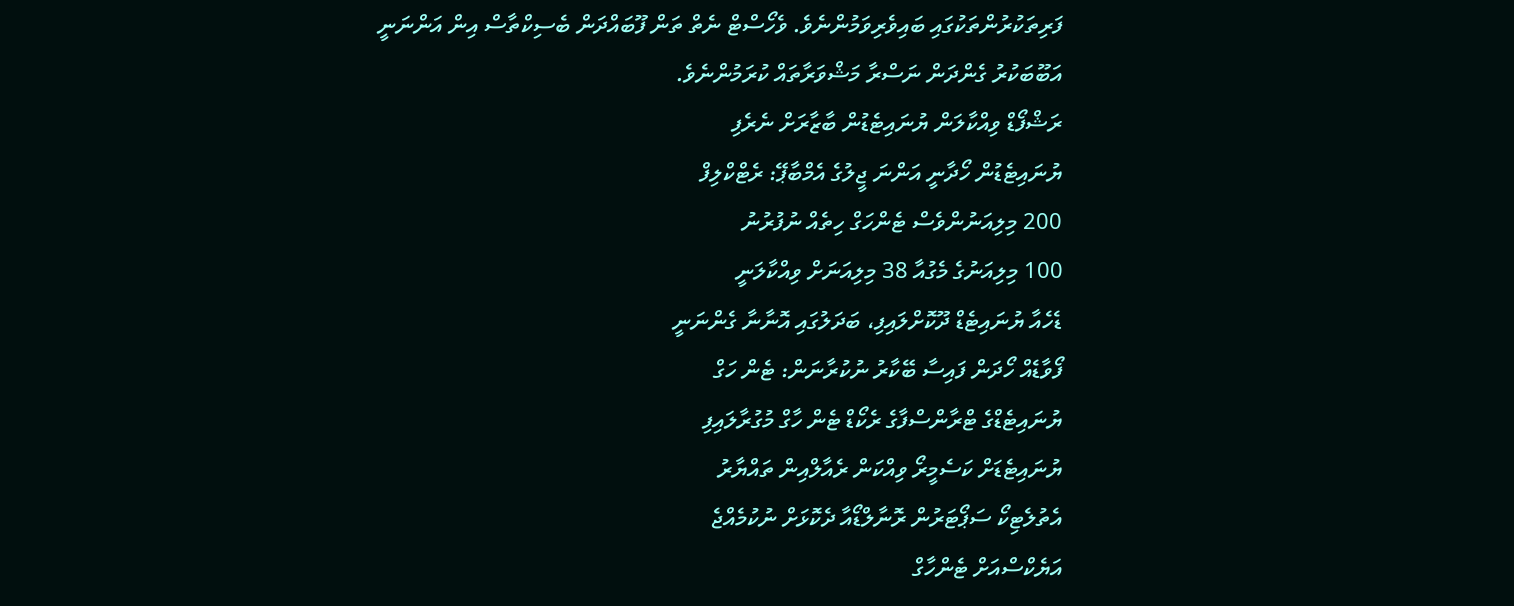ފަރިތަކުރުންތަކުގައި ބައިވެރިވަމުންނެވެ. ވެހޯސްޓް ނެތް ތަން ފޫބައްދަން ބެސިކްތާސް އިން އަންނަނީ އަބޫބަކުރު ގެންދަން ނަސްރާ މަޝްވަރާތައް ކުރަމުންނެވެ.
ރަޝްފޯޑް ވިއްކާލަން ޔުނައިޓެޑުން ބާޒާރަށް ނެރެފި
ޔުނައިޓެޑުން ހޯދާނީ އަންނަ ޖީލުގެ އެމްބާޕޭ: ރެޓްކްލިފް
200 މިލިއަނުންވެސް ޓެންހަގް ހިތެއް ނުފުރުނު
100 މިލިއަނުގެ މެގުއާ 38 މިލިއަނަށް ވިއްކާލަނީ
ޑެހެއާ ޔުނައިޓެޑް ދޫކޮށްލައިފި، ބަދަލުގައި އޮނާނާ ގެންނަނީ
ފޯވާޑެއް ހޯދަން ފައިސާ ބޭކާރު ނުކުރާނަން: ޓެން ހަގް
ޔުނައިޓެޑްގެ ޓްރާންސްފާގެ ރެކޯޑް ޓެން ހާގް މުގުރާލައިފި
ޔުނައިޓެޑަށް ކަސެމީރޯ ވިއްކަން ރެއާލްއިން ތައްޔާރު
އެތުލެޓިކޯ ސަޕޯޓަރުން ރޮނާލްޑޯއާ ދެކޮޅަށް ނުކުމެއްޖެ
އަޔެކްސްއަށް ޓެންހާގް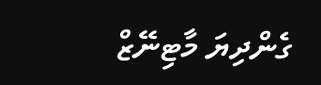ގެންދިޔަ މާޓިނޭޒް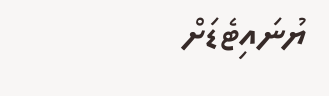ޔުނައިޓެޑަށް